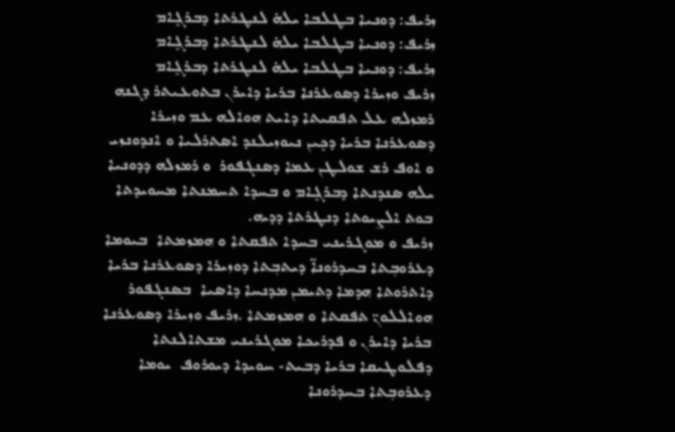ܙܪܝܦ: ܕܘܢܝܐ ܒܛܠܒܐ ܝܠܗ̇ ܠܢܛܪܬܐ ܕܒܪܓܻܐܡ
ܙܪܝܦ: ܕܘܢܝܐ ܒܛܠܒܐ ܝܠܗ̇ ܠܢܛܪܬܐ ܕܒܪܓܻܐܡ
ܙܪܝܦ: ܕܘܢܝܐ ܒܛܠܒܐ ܝܠܗ̇ ܠܢܛܪܬܐ ܕܒܪܓܻܐܡ
ܙܪܝܦ ܘܙܝܪܐ ܕܣܘܥܪܢܐ ܒܪܝܐ ܕܐܝܪܢ ܒܬܘܥܝܬܪ ܕܓܢܗ ܪܡܙܠܗ ܥܠ ܬܦܩܝܬܐ ܕܐܝܬ ܗܘܐܠܗ ܥܡ ܘܙܝܪܐ ܕܣܘܥܪܢܐ ܒܪܝܐ ܕܟܻܝܢ ܢܝܘܙܝܠܢܕ ܐܣܬܪܠܝܐ ܘ ܐܢܕܘܢܙܝ ܘ ܐܘܦ ܪܫ ܫܘܠܛܢ ܥܡܐ ܕܣܢܓܦܘܪ  ܘ ܪܡܙܠܗ ܕܕܘܢܝܐ ܝܠܗ ܣܢܕܢܬܐ ܕܒܪܓܻܐܡ ܘ ܒܚܕܐ ܬܚܡܢܬܐ ܡܚܘܝܕܬܐ ܒܘܬ ܐܠܨܝܘܬܐ ܕܢܛܪܬܐ ܕܕܝܗ.
ܙܪܝܦ ܘ ܡܘܓܪܝܢܝ ܒܚܕܐ ܬܦܩܬܐ ܘ ܗܡܙܡܬܐ  ܒܝܘܡܐ ܕܥܪܘܒܼܬܐ ܒܚܕܪܘܢܐ̈ ܕܝܬܒܼܬܐ ܕܘܙܝܪܐ ܕܣܘܥܪܢܐ ܒܪܝܐ ܕܐܬܪܘܬܐ ܗܕܡܐ ܕܬܝܡܢ ܡܕܢܚܐ ܕܐܣܝܐ  ܒܣܢܓܦܘܪ  ܗܘܐܠܠܘܢ̈ ܬܦܩܬܐ ܘ ܗܡܙܡܬܐ .ܙܪܝܦ ܘܙܝܪܐ ܕܣܘܥܪܢܐ ܒܪܝܐ ܕܐܝܪܢ ܘ ܦܕܪܝܟܐ ܡܘܓܪܝܢܝ ܡܫܬܐܠܢܬܐ ܕܦܠܘܛܝܩܐ ܒܪܝܐ ܕܒܝܬ- ܚܘܝܕܐ ܕܝܘܪܘܦ  ܝܘܡܐ ܕܥܪܘܒܼܬܐ ܒܚܕܪܘܢܐ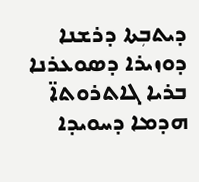ܕܝܬܒܼܬܐ ܕܪܫܢܐ ܕܘܙܝܪܐ ܕܣܘܥܪܢܐ ܒܪܝܐ ܓܐܬܪܘܬܐ̈ ܗܕܡܐ ܕܚܘܝܕܐ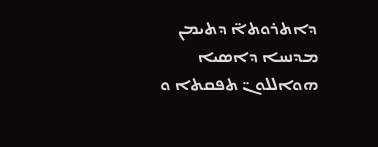ܕܐܬܪܘܬܐ̈ ܕܬܝܡܢ ܡܕܢܚܐ ܕܐܣܝܐ  ܗܘܐܠܠܘܢ̈ ܬܦܩܬܐ ܘ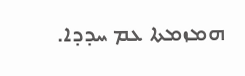ܗܡܙܡܬܐ ܥܡ ܚܕܕܐ.